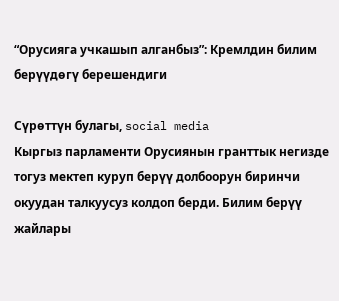“Орусияга учкашып алганбыз”: Кремлдин билим берүүдөгү берешендиги

Сүрөттүн булагы, social media
Кыргыз парламенти Орусиянын гранттык негизде тогуз мектеп куруп берүү долбоорун биринчи окуудан талкуусуз колдоп берди. Билим берүү жайлары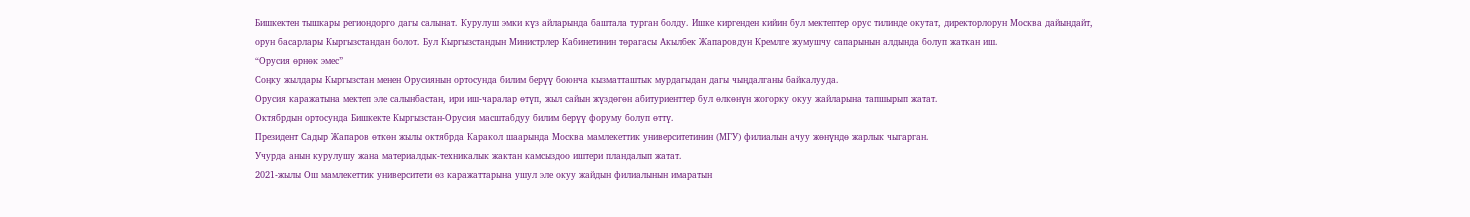Бишкектен тышкары региондорго дагы салынат. Курулуш эмки күз айларында баштала турган болду. Ишке киргенден кийин бул мектептер орус тилинде окутат, директорлорун Москва дайындайт, орун басарлары Кыргызстандан болот. Бул Кыргызстандын Министрлер Кабинетинин төрагасы Акылбек Жапаровдун Кремлге жумушчу сапарынын алдында болуп жаткан иш.
“Орусия өрнөк эмес”
Соңку жылдары Кыргызстан менен Орусиянын ортосунда билим берүү боюнча кызматташтык мурдагыдан дагы чыңдалганы байкалууда.
Орусия каражатына мектеп эле салынбастан, ири иш-чаралар өтүп, жыл сайын жүздөгөн абитуриенттер бул өлкөнүн жогорку окуу жайларына тапшырып жатат.
Октябрдын ортосунда Бишкекте Кыргызстан-Орусия масштабдуу билим берүү форуму болуп өттү.
Президент Садыр Жапаров өткөн жылы октябрда Каракол шаарында Москва мамлекеттик университетинин (МГУ) филиалын ачуу жөнүндө жарлык чыгарган.
Учурда анын курулушу жана материалдык-техникалык жактан камсыздоо иштери пландалып жатат.
2021-жылы Ош мамлекеттик университети өз каражаттарына ушул эле окуу жайдын филиалынын имаратын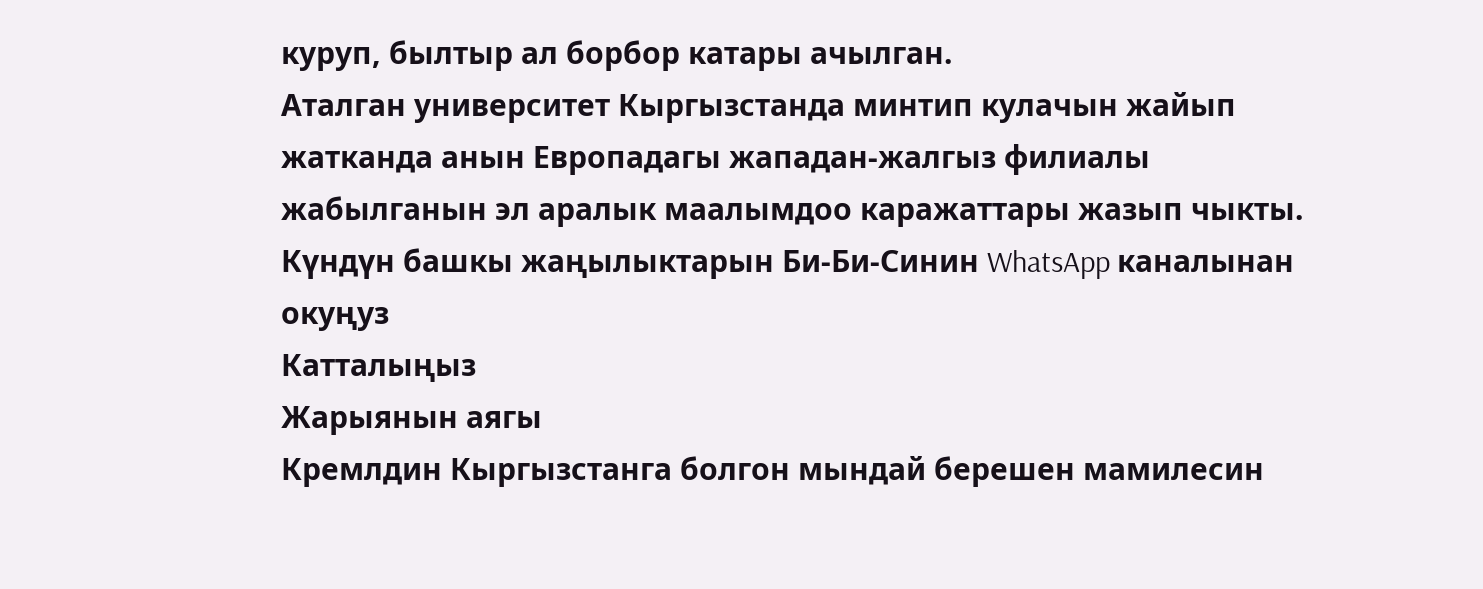куруп, былтыр ал борбор катары ачылган.
Аталган университет Кыргызстанда минтип кулачын жайып жатканда анын Европадагы жападан-жалгыз филиалы жабылганын эл аралык маалымдоо каражаттары жазып чыкты.
Күндүн башкы жаңылыктарын Би-Би-Синин WhatsApp каналынан окуңуз
Катталыңыз
Жарыянын аягы
Кремлдин Кыргызстанга болгон мындай берешен мамилесин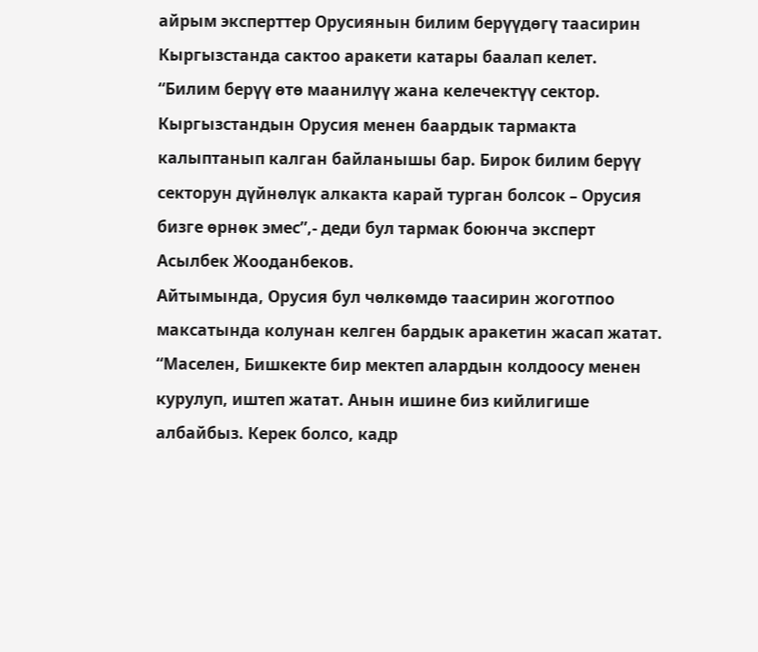айрым эксперттер Орусиянын билим берүүдөгү таасирин Кыргызстанда сактоо аракети катары баалап келет.
“Билим берүү өтө маанилүү жана келечектүү сектор. Кыргызстандын Орусия менен баардык тармакта калыптанып калган байланышы бар. Бирок билим берүү секторун дүйнөлүк алкакта карай турган болсок – Орусия бизге өрнөк эмес”,- деди бул тармак боюнча эксперт Асылбек Жооданбеков.
Айтымында, Орусия бул чөлкөмдө таасирин жоготпоо максатында колунан келген бардык аракетин жасап жатат.
“Маселен, Бишкекте бир мектеп алардын колдоосу менен курулуп, иштеп жатат. Анын ишине биз кийлигише албайбыз. Керек болсо, кадр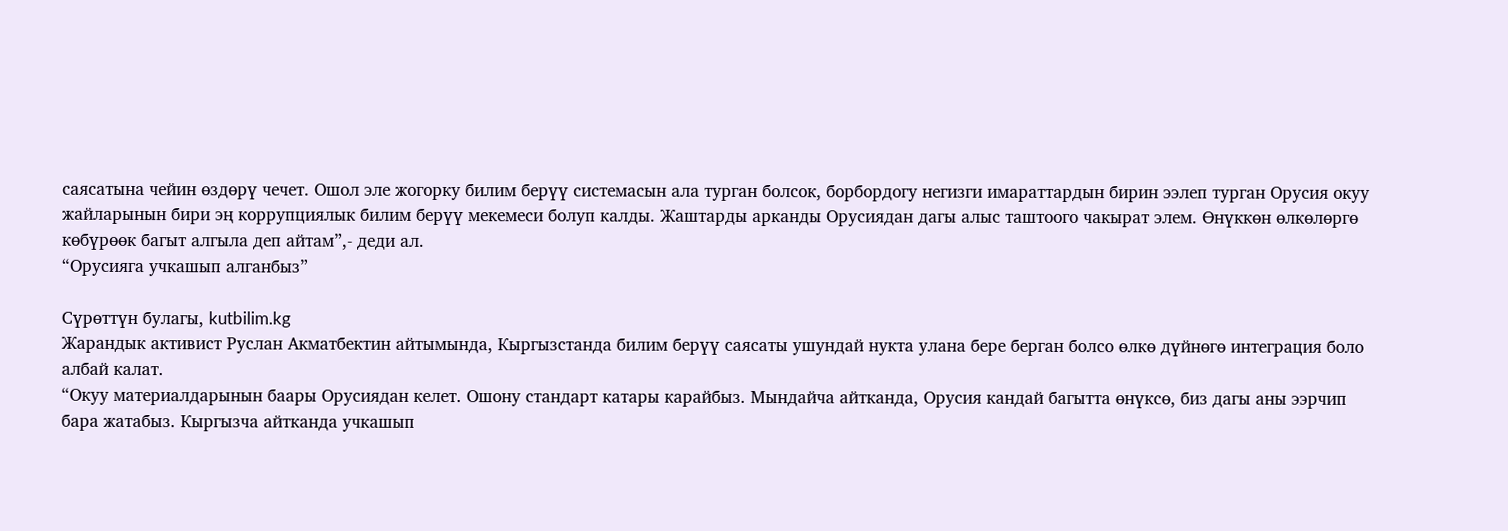саясатына чейин өздөрү чечет. Ошол эле жогорку билим берүү системасын ала турган болсок, борбордогу негизги имараттардын бирин ээлеп турган Орусия окуу жайларынын бири эң коррупциялык билим берүү мекемеси болуп калды. Жаштарды арканды Орусиядан дагы алыс таштоого чакырат элем. Өнүккөн өлкөлөргө көбүрөөк багыт алгыла деп айтам”,- деди ал.
“Орусияга учкашып алганбыз”

Сүрөттүн булагы, kutbilim.kg
Жарандык активист Руслан Акматбектин айтымында, Кыргызстанда билим берүү саясаты ушундай нукта улана бере берган болсо өлкө дүйнөгө интеграция боло албай калат.
“Окуу материалдарынын баары Орусиядан келет. Ошону стандарт катары карайбыз. Мындайча айтканда, Орусия кандай багытта өнүксө, биз дагы аны ээрчип бара жатабыз. Кыргызча айтканда учкашып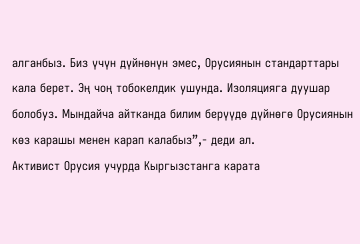алганбыз. Биз үчүн дүйнөнүн эмес, Орусиянын стандарттары кала берет. Эң чоң тобокелдик ушунда. Изоляцияга дуушар болобуз. Мындайча айтканда билим берүүдө дүйнөгө Орусиянын көз карашы менен карап калабыз”,- деди ал.
Активист Орусия учурда Кыргызстанга карата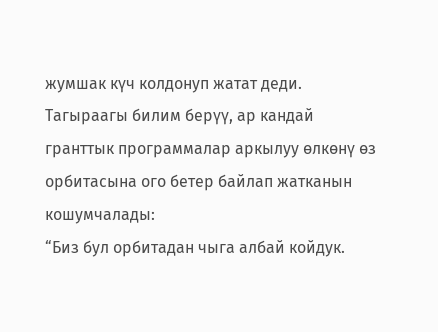жумшак күч колдонуп жатат деди. Тагыраагы билим берүү, ар кандай гранттык программалар аркылуу өлкөнү өз орбитасына ого бетер байлап жатканын кошумчалады:
“Биз бул орбитадан чыга албай койдук.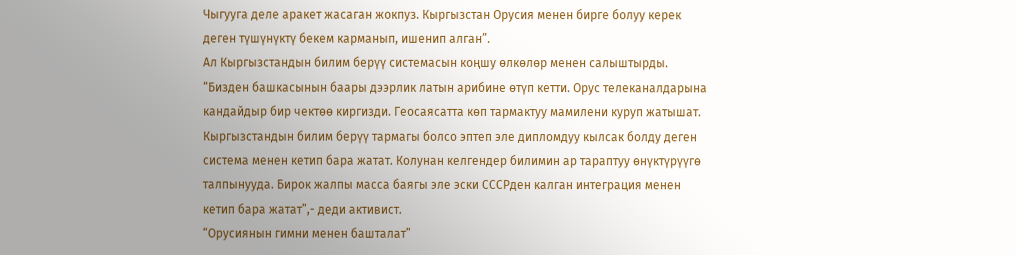Чыгууга деле аракет жасаган жокпуз. Кыргызстан Орусия менен бирге болуу керек деген түшүнүктү бекем карманып, ишенип алган”.
Ал Кыргызстандын билим берүү системасын коңшу өлкөлөр менен салыштырды.
“Бизден башкасынын баары дээрлик латын арибине өтүп кетти. Орус телеканалдарына кандайдыр бир чектөө киргизди. Геосаясатта көп тармактуу мамилени куруп жатышат. Кыргызстандын билим берүү тармагы болсо эптеп эле дипломдуу кылсак болду деген система менен кетип бара жатат. Колунан келгендер билимин ар тараптуу өнүктүрүүгө талпынууда. Бирок жалпы масса баягы эле эски СССРден калган интеграция менен кетип бара жатат”,- деди активист.
“Орусиянын гимни менен башталат”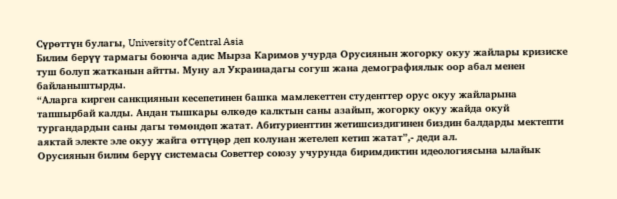Сүрөттүн булагы, University of Central Asia
Билим берүү тармагы боюнча адис Мырза Каримов учурда Орусиянын жогорку окуу жайлары кризиске туш болуп жатканын айтты. Муну ал Украинадагы согуш жана демографиялык оор абал менен байланыштырды.
“Аларга кирген санкциянын кесепетинен башка мамлекеттен студенттер орус окуу жайларына тапшырбай калды. Андан тышкары өлкөдө калктын саны азайып, жогорку окуу жайда окуй тургандардын саны дагы төмөндөп жатат. Абитуриенттин жетишсиздигинен биздин балдарды мектепти аяктай электе эле окуу жайга өттүңөр деп колунан жетелеп кетип жатат”,- деди ал.
Орусиянын билим берүү системасы Советтер союзу учурунда биримдиктин идеологиясына ылайык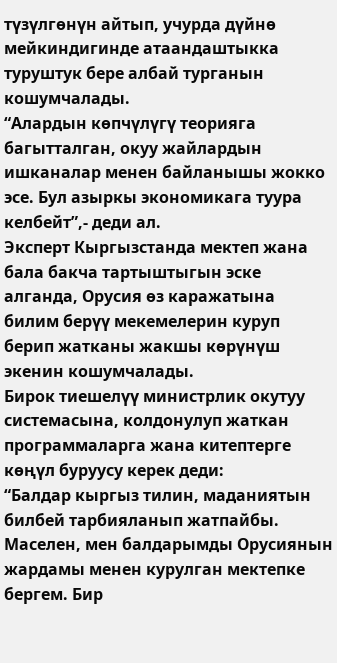түзүлгөнүн айтып, учурда дүйнө мейкиндигинде атаандаштыкка туруштук бере албай турганын кошумчалады.
“Алардын көпчүлүгү теорияга багытталган, окуу жайлардын ишканалар менен байланышы жокко эсе. Бул азыркы экономикага туура келбейт”,- деди ал.
Эксперт Кыргызстанда мектеп жана бала бакча тартыштыгын эске алганда, Орусия өз каражатына билим берүү мекемелерин куруп берип жатканы жакшы көрүнүш экенин кошумчалады.
Бирок тиешелүү министрлик окутуу системасына, колдонулуп жаткан программаларга жана китептерге көңүл буруусу керек деди:
“Балдар кыргыз тилин, маданиятын билбей тарбияланып жатпайбы. Маселен, мен балдарымды Орусиянын жардамы менен курулган мектепке бергем. Бир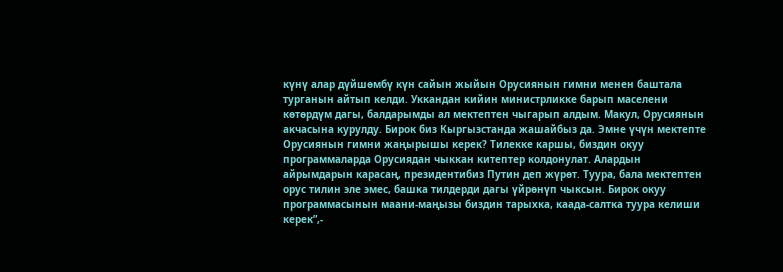күнү алар дүйшөмбү күн сайын жыйын Орусиянын гимни менен баштала турганын айтып келди. Уккандан кийин министрликке барып маселени көтөрдүм дагы, балдарымды ал мектептен чыгарып алдым. Макул, Орусиянын акчасына курулду. Бирок биз Кыргызстанда жашайбыз да. Эмне үчүн мектепте Орусиянын гимни жаңырышы керек? Тилекке каршы, биздин окуу программаларда Орусиядан чыккан китептер колдонулат. Алардын айрымдарын карасаң, президентибиз Путин деп жүрөт. Туура, бала мектептен орус тилин эле эмес, башка тилдерди дагы үйрөнүп чыксын. Бирок окуу программасынын маани-маңызы биздин тарыхка, каада-салтка туура келиши керек”,-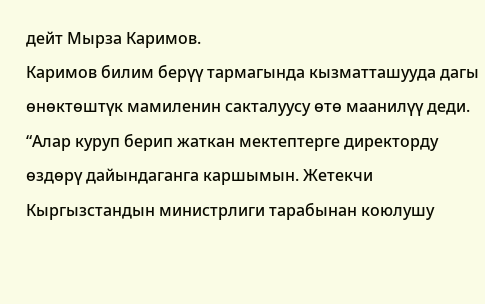дейт Мырза Каримов.
Каримов билим берүү тармагында кызматташууда дагы өнөктөштүк мамиленин сакталуусу өтө маанилүү деди.
“Алар куруп берип жаткан мектептерге директорду өздөрү дайындаганга каршымын. Жетекчи Кыргызстандын министрлиги тарабынан коюлушу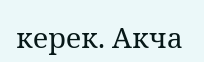керек. Акча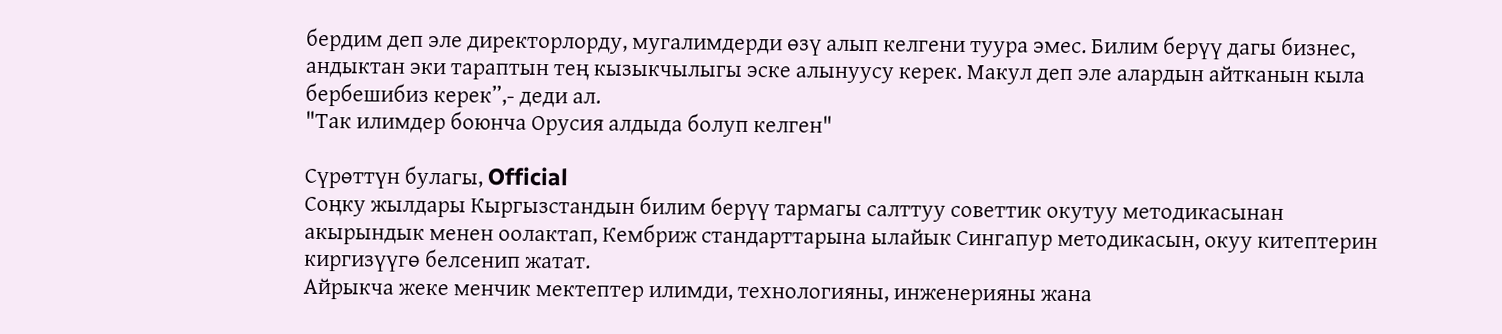бердим деп эле директорлорду, мугалимдерди өзү алып келгени туура эмес. Билим берүү дагы бизнес, андыктан эки тараптын тең кызыкчылыгы эске алынуусу керек. Макул деп эле алардын айтканын кыла бербешибиз керек”,- деди ал.
"Так илимдер боюнча Орусия алдыда болуп келген"

Сүрөттүн булагы, Official
Соңку жылдары Кыргызстандын билим берүү тармагы салттуу советтик окутуу методикасынан акырындык менен оолактап, Кембриж стандарттарына ылайык Сингапур методикасын, окуу китептерин киргизүүгө белсенип жатат.
Айрыкча жеке менчик мектептер илимди, технологияны, инженерияны жана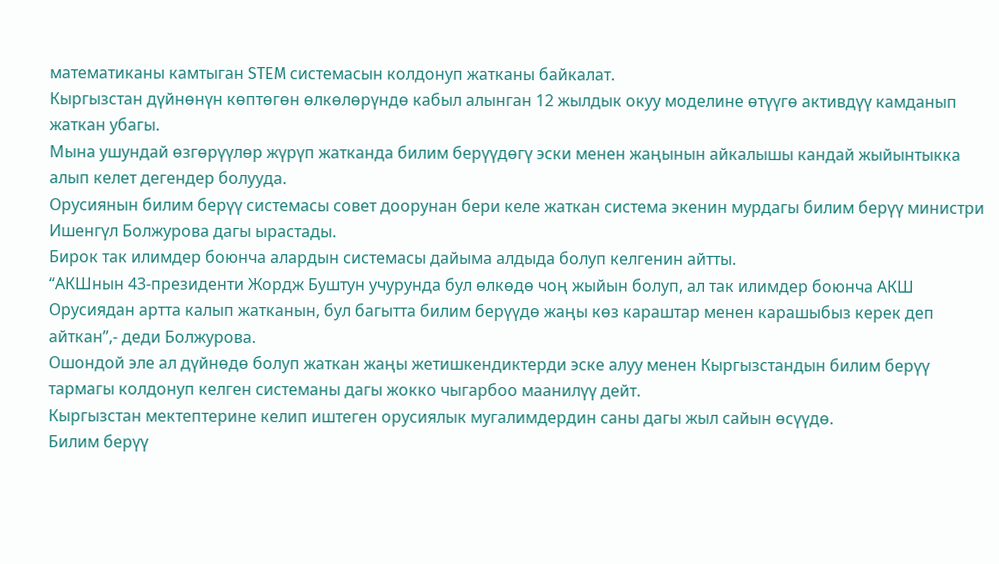математиканы камтыган STEM системасын колдонуп жатканы байкалат.
Кыргызстан дүйнөнүн көптөгөн өлкөлөрүндө кабыл алынган 12 жылдык окуу моделине өтүүгө активдүү камданып жаткан убагы.
Мына ушундай өзгөрүүлөр жүрүп жатканда билим берүүдөгү эски менен жаңынын айкалышы кандай жыйынтыкка алып келет дегендер болууда.
Орусиянын билим берүү системасы совет доорунан бери келе жаткан система экенин мурдагы билим берүү министри Ишенгүл Болжурова дагы ырастады.
Бирок так илимдер боюнча алардын системасы дайыма алдыда болуп келгенин айтты.
“АКШнын 43-президенти Жордж Буштун учурунда бул өлкөдө чоң жыйын болуп, ал так илимдер боюнча АКШ Орусиядан артта калып жатканын, бул багытта билим берүүдө жаңы көз караштар менен карашыбыз керек деп айткан”,- деди Болжурова.
Ошондой эле ал дүйнөдө болуп жаткан жаңы жетишкендиктерди эске алуу менен Кыргызстандын билим берүү тармагы колдонуп келген системаны дагы жокко чыгарбоо маанилүү дейт.
Кыргызстан мектептерине келип иштеген орусиялык мугалимдердин саны дагы жыл сайын өсүүдө.
Билим берүү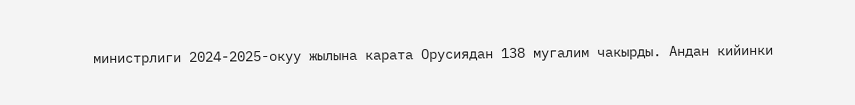министрлиги 2024-2025-окуу жылына карата Орусиядан 138 мугалим чакырды. Андан кийинки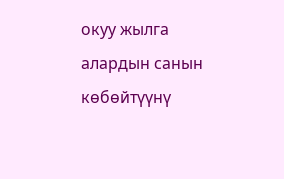окуу жылга алардын санын көбөйтүүнү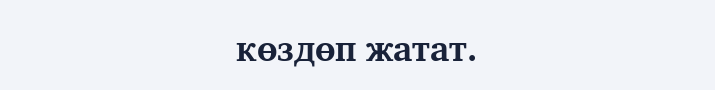көздөп жатат.